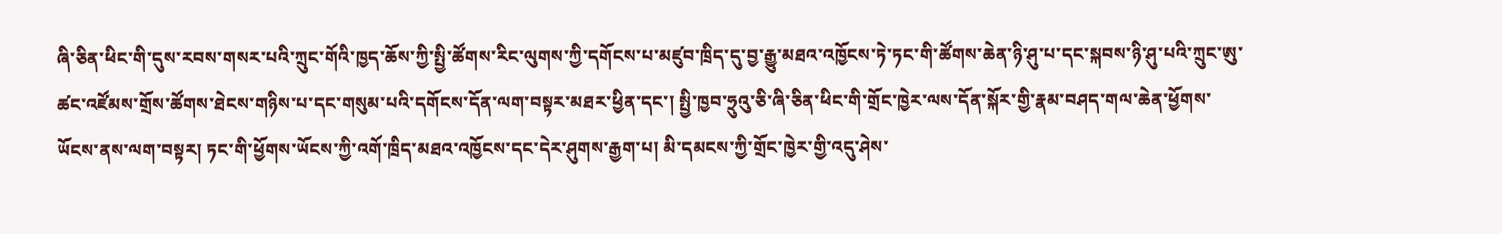ཞི་ཅིན་ཕིང་གི་དུས་རབས་གསར་པའི་ཀྲུང་གོའི་ཁྱད་ཆོས་ཀྱི་སྤྱི་ཚོགས་རིང་ལུགས་ཀྱི་དགོངས་པ་མཛུབ་ཁྲིད་དུ་བྱ་རྒྱུ་མཐའ་འཁྱོངས་ཏེ་ཏང་གི་ཚོགས་ཆེན་ཉི་ཤུ་པ་དང་སྐབས་ཉི་ཤུ་པའི་ཀྲུང་ཨུ་ཚང་འཛོམས་གྲོས་ཚོགས་ཐེངས་གཉིས་པ་དང་གསུམ་པའི་དགོངས་དོན་ལག་བསྟར་མཐར་ཕྱིན་དང་། སྤྱི་ཁྱབ་ཧྲུའུ་ཅི་ཞི་ཅིན་ཕིང་གི་གྲོང་ཁྱེར་ལས་དོན་སྐོར་གྱི་རྣམ་བཤད་གལ་ཆེན་ཕྱོགས་ཡོངས་ནས་ལག་བསྟར། ཏང་གི་ཕྱོགས་ཡོངས་ཀྱི་འགོ་ཁྲིད་མཐའ་འཁྱོངས་དང་དེར་ཤུགས་རྒྱག་པ། མི་དམངས་ཀྱི་གྲོང་ཁྱེར་གྱི་འདུ་ཤེས་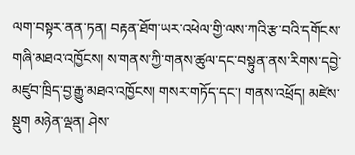ལག་བསྟར་ནན་ཏན། བརྟན་ཐོག་ཡར་འཕེལ་གྱི་ལས་ཀའི་རྩ་བའི་དགོངས་གཞི་མཐའ་འཁྱོངས། ས་གནས་ཀྱི་གནས་ཚུལ་དང་བསྟུན་ནས་རིགས་དབྱེ་མཛུབ་ཁྲིད་བྱ་རྒྱུ་མཐའ་འཁྱོངས། གསར་གཏོད་དང་། གནས་འཕྲོད། མཛེས་སྡུག མཉེན་ལྡན། ཤེས་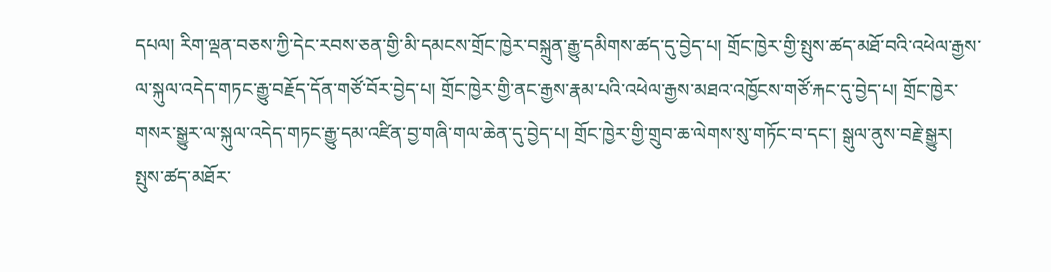དཔལ། རིག་ལྡན་བཅས་ཀྱི་དེང་རབས་ཅན་གྱི་མི་དམངས་གྲོང་ཁྱེར་བསྐྲུན་རྒྱུ་དམིགས་ཚད་དུ་བྱེད་པ། གྲོང་ཁྱེར་གྱི་སྤུས་ཚད་མཐོ་བའི་འཕེལ་རྒྱས་ལ་སྐུལ་འདེད་གཏང་རྒྱུ་བརྗོད་དོན་གཙོ་བོར་བྱེད་པ། གྲོང་ཁྱེར་གྱི་ནང་རྒྱས་རྣམ་པའི་འཕེལ་རྒྱས་མཐའ་འཁྱོངས་གཙོ་རྐང་དུ་བྱེད་པ། གྲོང་ཁྱེར་གསར་སྒྱུར་ལ་སྐུལ་འདེད་གཏང་རྒྱུ་དམ་འཛིན་བྱ་གཞི་གལ་ཆེན་དུ་བྱེད་པ། གྲོང་ཁྱེར་གྱི་གྲུབ་ཆ་ལེགས་སུ་གཏོང་བ་དང་། སྒུལ་ནུས་བརྗེ་སྒྱུར། སྤུས་ཚད་མཐོར་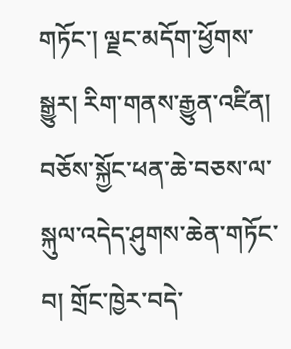གཏོང་། ལྗང་མདོག་ཕྱོགས་སྒྱུར། རིག་གནས་རྒྱུན་འཛིན། བཅོས་སྐྱོང་ཕན་ཆེ་བཅས་ལ་སྐུལ་འདེད་ཤུགས་ཆེན་གཏོང་བ། གྲོང་ཁྱེར་བདེ་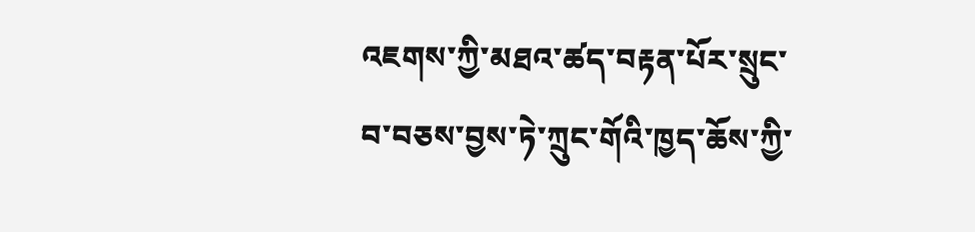འཇགས་ཀྱི་མཐའ་ཚད་བརྟན་པོར་སྲུང་བ་བཅས་བྱས་ཏེ་ཀྲུང་གོའི་ཁྱད་ཆོས་ཀྱི་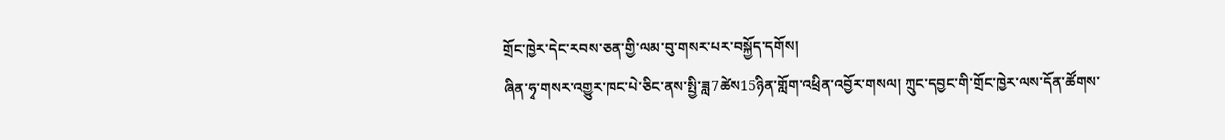གྲོང་ཁྱེར་དེང་རབས་ཅན་གྱི་ལམ་བུ་གསར་པར་བསྐྱོད་དགོས།
ཞིན་ཧྭ་གསར་འགྱུར་ཁང་པེ་ཅིང་ནས་སྤྱི་ཟླ7ཚེས15ཉིན་གློག་འཕྲིན་འབྱོར་གསལ། ཀྲུང་དབྱང་གི་གྲོང་ཁྱེར་ལས་དོན་ཚོགས་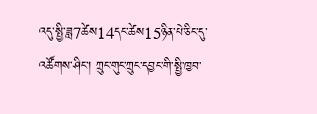འདུ་སྤྱི་ཟླ7ཚེས14དང་ཚེས15ཉིན་པེ་ཅིང་དུ་འཚོགས་ཤིང་། ཀྲུང་གུང་ཀྲུང་དབྱང་གི་སྤྱི་ཁྱབ་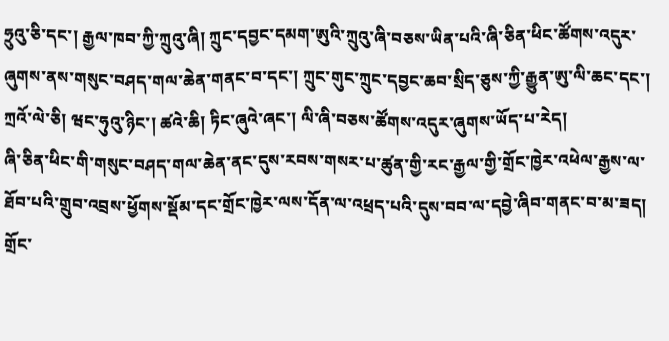ཧྲུའུ་ཅི་དང་། རྒྱལ་ཁབ་ཀྱི་ཀྲུའུ་ཞི། ཀྲུང་དབྱང་དམག་ཨུའི་ཀྲུའུ་ཞི་བཅས་ཡིན་པའི་ཞི་ཅིན་ཕིང་ཚོགས་འདུར་ཞུགས་ནས་གསུང་བཤད་གལ་ཆེན་གནང་བ་དང་། ཀྲུང་གུང་ཀྲུང་དབྱང་ཆབ་སྲིད་ཅུས་ཀྱི་རྒྱུན་ཨུ་ལི་ཆང་དང་། ཀྲའོ་ལེ་ཅི། ཝང་ཧུའུ་ཉིང་། ཚའེ་ཆི། ཏིང་ཞུའེ་ཞང་། ལི་ཞི་བཅས་ཚོགས་འདུར་ཞུགས་ཡོད་པ་རེད།
ཞི་ཅིན་ཕིང་གི་གསུང་བཤད་གལ་ཆེན་ནང་དུས་རབས་གསར་པ་ཚུན་གྱི་རང་རྒྱལ་གྱི་གྲོང་ཁྱེར་འཕེལ་རྒྱས་ལ་ཐོབ་པའི་གྲུབ་འབྲས་ཕྱོགས་སྡོམ་དང་གྲོང་ཁྱེར་ལས་དོན་ལ་འཕྲད་པའི་དུས་བབ་ལ་དབྱེ་ཞིབ་གནང་བ་མ་ཟད། གྲོང་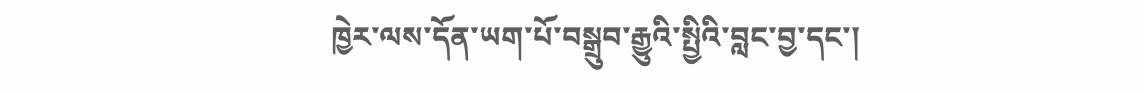ཁྱེར་ལས་དོན་ཡག་པོ་བསྒྲུབ་རྒྱུའི་སྤྱིའི་བླང་བྱ་དང་།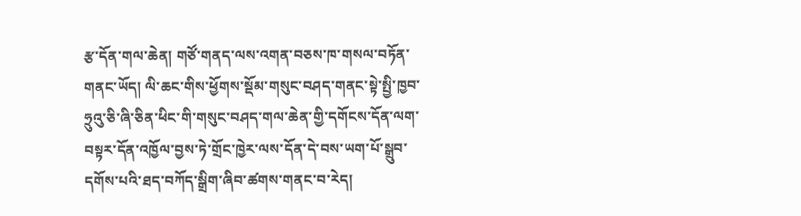རྩ་དོན་གལ་ཆེན། གཙོ་གནད་ལས་འགན་བཅས་ཁ་གསལ་བཏོན་གནང་ཡོད། ལི་ཆང་གིས་ཕྱོགས་སྡོམ་གསུང་བཤད་གནང་སྟེ་སྤྱི་ཁྱབ་ཧྲུའུ་ཅི་ཞི་ཅིན་ཕིང་གི་གསུང་བཤད་གལ་ཆེན་གྱི་དགོངས་དོན་ལག་བསྟར་དོན་འཁྱོལ་བྱས་ཏེ་གྲོང་ཁྱེར་ལས་དོན་དེ་བས་ཡག་པོ་སྒྲུབ་དགོས་པའི་ཐད་བཀོད་སྒྲིག་ཞིབ་ཚགས་གནང་བ་རེད།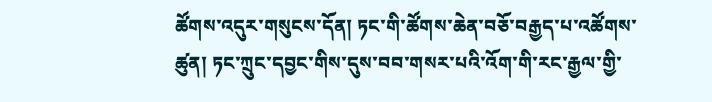ཚོགས་འདུར་གསུངས་དོན། ཏང་གི་ཚོགས་ཆེན་བཅོ་བརྒྱད་པ་འཚོགས་ཚུན། ཏང་ཀྲུང་དབྱང་གིས་དུས་བབ་གསར་པའི་འོག་གི་རང་རྒྱལ་གྱི་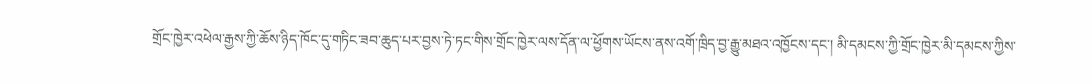གྲོང་ཁྱེར་འཕེལ་རྒྱས་ཀྱི་ཆོས་ཉིད་ཁོང་དུ་གཏིང་ཟབ་ཆུད་པར་བྱས་ཏེ་ཏང་གིས་གྲོང་ཁྱེར་ལས་དོན་ལ་ཕྱོགས་ཡོངས་ནས་འགོ་ཁྲིད་བྱ་རྒྱུ་མཐའ་འཁྱོངས་དང་། མི་དམངས་ཀྱི་གྲོང་ཁྱེར་མི་དམངས་ཀྱིས་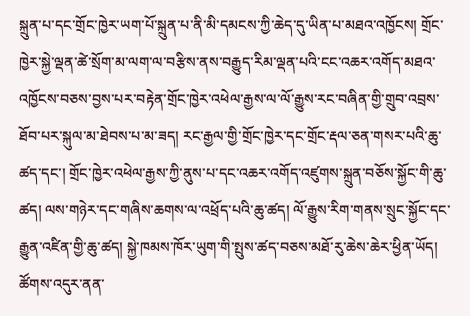སྐྲུན་པ་དང་གྲོང་ཁྱེར་ཡག་པོ་སྐྲུན་པ་ནི་མི་དམངས་ཀྱི་ཆེད་དུ་ཡིན་པ་མཐའ་འཁྱོངས། གྲོང་ཁྱེར་སྐྱེ་ལྡན་ཚེ་སྲོག་མ་ལག་ལ་བརྩིས་ནས་བརྒྱུད་རིམ་ལྡན་པའི་ངང་འཆར་འགོད་མཐའ་འཁྱོངས་བཅས་བྱས་པར་བརྟེན་གྲོང་ཁྱེར་འཕེལ་རྒྱས་ལ་ལོ་རྒྱུས་རང་བཞིན་གྱི་གྲུབ་འབྲས་ཐོབ་པར་སྐུལ་མ་ཐེབས་པ་མ་ཟད། རང་རྒྱལ་གྱི་གྲོང་ཁྱེར་དང་གྲོང་རྡལ་ཅན་གསར་པའི་ཆུ་ཚད་དང་། གྲོང་ཁྱེར་འཕེལ་རྒྱས་ཀྱི་ནུས་པ་དང་འཆར་འགོད་འཛུགས་སྐྲུན་བཅོས་སྐྱོང་གི་ཆུ་ཚད། ལས་གཉེར་དང་གཞིས་ཆགས་ལ་འཕྲོད་པའི་ཆུ་ཚད། ལོ་རྒྱུས་རིག་གནས་སྲུང་སྐྱོང་དང་རྒྱུན་འཛིན་གྱི་ཆུ་ཚད། སྐྱེ་ཁམས་ཁོར་ཡུག་གི་སྤུས་ཚད་བཅས་མཐོ་རུ་ཆེས་ཆེར་ཕྱིན་ཡོད།
ཚོགས་འདུར་ནན་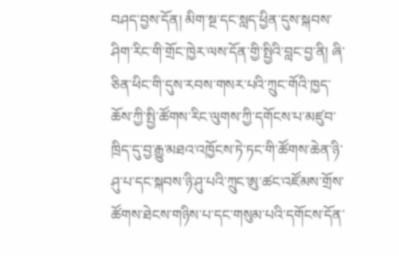བཤད་བྱས་དོན། མིག་སྔ་དང་སླད་ཕྱིན་དུས་སྐབས་ཤིག་རིང་གི་གྲོང་ཁྱེར་ལས་དོན་གྱི་སྤྱིའི་བླང་བྱ་ནི། ཞི་ཅིན་ཕིང་གི་དུས་རབས་གསར་པའི་ཀྲུང་གོའི་ཁྱད་ཆོས་ཀྱི་སྤྱི་ཚོགས་རིང་ལུགས་ཀྱི་དགོངས་པ་མཛུབ་ཁྲིད་དུ་བྱ་རྒྱུ་མཐའ་འཁྱོངས་ཏེ་ཏང་གི་ཚོགས་ཆེན་ཉི་ཤུ་པ་དང་སྐབས་ཉི་ཤུ་པའི་ཀྲུང་ཨུ་ཚང་འཛོམས་གྲོས་ཚོགས་ཐེངས་གཉིས་པ་དང་གསུམ་པའི་དགོངས་དོན་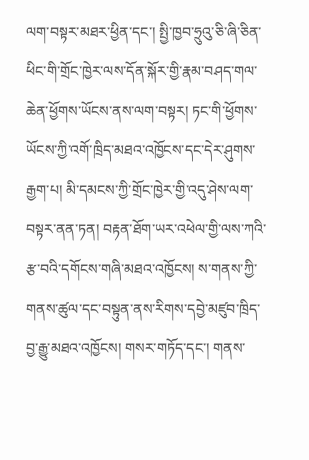ལག་བསྟར་མཐར་ཕྱིན་དང་། སྤྱི་ཁྱབ་ཧྲུའུ་ཅི་ཞི་ཅིན་ཕིང་གི་གྲོང་ཁྱེར་ལས་དོན་སྐོར་གྱི་རྣམ་བཤད་གལ་ཆེན་ཕྱོགས་ཡོངས་ནས་ལག་བསྟར། ཏང་གི་ཕྱོགས་ཡོངས་ཀྱི་འགོ་ཁྲིད་མཐའ་འཁྱོངས་དང་དེར་ཤུགས་རྒྱག་པ། མི་དམངས་ཀྱི་གྲོང་ཁྱེར་གྱི་འདུ་ཤེས་ལག་བསྟར་ནན་ཏན། བརྟན་ཐོག་ཡར་འཕེལ་གྱི་ལས་ཀའི་རྩ་བའི་དགོངས་གཞི་མཐའ་འཁྱོངས། ས་གནས་ཀྱི་གནས་ཚུལ་དང་བསྟུན་ནས་རིགས་དབྱེ་མཛུབ་ཁྲིད་བྱ་རྒྱུ་མཐའ་འཁྱོངས། གསར་གཏོད་དང་། གནས་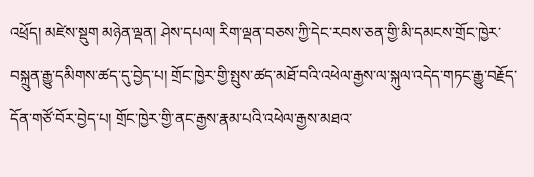འཕྲོད། མཛེས་སྡུག མཉེན་ལྡན། ཤེས་དཔལ། རིག་ལྡན་བཅས་ཀྱི་དེང་རབས་ཅན་གྱི་མི་དམངས་གྲོང་ཁྱེར་བསྐྲུན་རྒྱུ་དམིགས་ཚད་དུ་བྱེད་པ། གྲོང་ཁྱེར་གྱི་སྤུས་ཚད་མཐོ་བའི་འཕེལ་རྒྱས་ལ་སྐུལ་འདེད་གཏང་རྒྱུ་བརྗོད་དོན་གཙོ་བོར་བྱེད་པ། གྲོང་ཁྱེར་གྱི་ནང་རྒྱས་རྣམ་པའི་འཕེལ་རྒྱས་མཐའ་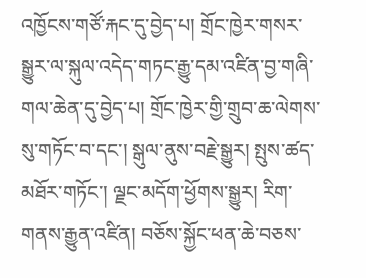འཁྱོངས་གཙོ་རྐང་དུ་བྱེད་པ། གྲོང་ཁྱེར་གསར་སྒྱུར་ལ་སྐུལ་འདེད་གཏང་རྒྱུ་དམ་འཛིན་བྱ་གཞི་གལ་ཆེན་དུ་བྱེད་པ། གྲོང་ཁྱེར་གྱི་གྲུབ་ཆ་ལེགས་སུ་གཏོང་བ་དང་། སྒུལ་ནུས་བརྗེ་སྒྱུར། སྤུས་ཚད་མཐོར་གཏོང་། ལྗང་མདོག་ཕྱོགས་སྒྱུར། རིག་གནས་རྒྱུན་འཛིན། བཅོས་སྐྱོང་ཕན་ཆེ་བཅས་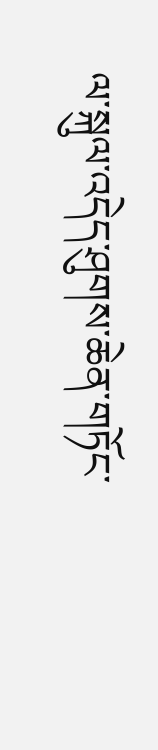ལ་སྐུལ་འདེད་ཤུགས་ཆེན་གཏོང་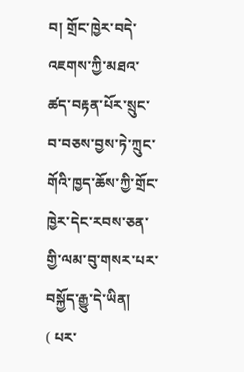བ། གྲོང་ཁྱེར་བདེ་འཇགས་ཀྱི་མཐའ་ཚད་བརྟན་པོར་སྲུང་བ་བཅས་བྱས་ཏེ་ཀྲུང་གོའི་ཁྱད་ཆོས་ཀྱི་གྲོང་ཁྱེར་དེང་རབས་ཅན་གྱི་ལམ་བུ་གསར་པར་བསྐྱོད་རྒྱུ་དེ་ཡིན།
( པར་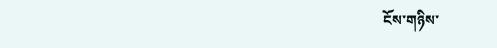ངོས་གཉིས་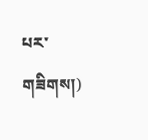པར་གཟིགས།)